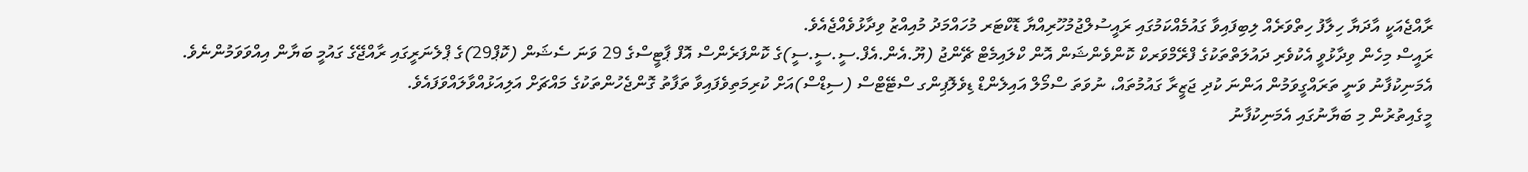ރާއްޖެއަކީ އާދަޔާ ހިލާފު ހިތްވަރެއް ލިބިފައިވާ ގައުމެއްކަމުގައި ރައީސުލްޖުމުހޫރިއްޔާ ޑޮކްޓަރ މުހައްމަދު މުއިއްޒު ވިދާޅުވެއްޖެއެވެ.
ރައީސް މިހެން ވިދާޅުވީ އެކުވެރި ދައުލަތްތަކުގެ ފްރޭމްވަރކް ކޮންވެންޝަން އޮން ކްލައިމެޓް ޗޭންޖު (ޔޫ.އެން.އެފް.ސީ.ސީ.ސީ)ގެ ކޮންފަރެންސް އޮފް ޕާޓީސްގެ 29 ވަނަ ސެޝަން (ކޮޕް29)ގެ ޕްލެނަރީގައި ރާއްޖޭގެ ގައުމީ ބަޔާން އިއްވަވަމުންނެވެ.
އެމަނިކުފާނު ވަނީ ތަރައްގީވަމުން އަންނަ ކުދި ޖަޒީރާ ގައުމުތައް، ނުވަތަ ސްމޯލް އައިލެންޑް ޑިވެލޮޕިންގ ސްޓޭޓްސް (ސިޑްސް)އަށް ކުރިމަތިވެފައިވާ ތަފާތު ގޮންޖެހުންތަކުގެ މައްޗަށް އަލިއަޅުއްވާލައްވަފައެވެ.
މީގެއިތުރުން މި ބަޔާނުގައި އެމަނިކުފާނު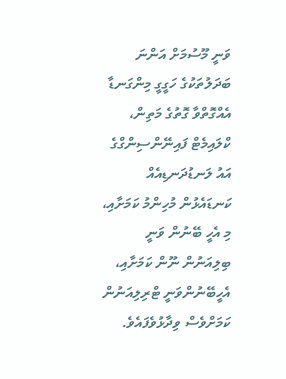ވަނީ މޫސުމަށް އަންނަ ބަދަލުތަކުގެ ހަގީގީ މިންގަނޑާ އެއްގޮތްވާ ގޮތުގެ މަތިން، ކްލައިމެޓް ފައިނޭންސިންގްގެ އައު ލަނޑުދަނޑިއެއް ކަނޑައެޅުން މުހިންމު ކަމަށާއި، މި އެހީ ބޭނުން ވަނީ ބިލިއަނުން ނޫން ކަމަށާއި، އެހީބޭނުންވަނީ ޓްރިލިއަނުން ކަމަށްވެސް ވިދާޅުވެފައެވެ.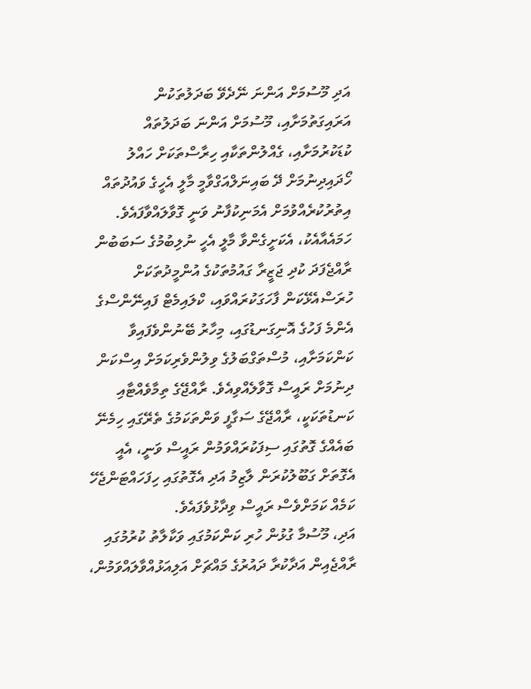އަދި މޫސުމަށް އަންނަ ނޭދެވޭ ބަދަލުތަކުން އަރައިގަތުމަށާއި، މޫސުމަށް އަންނަ ބަދަލުތައް ކުޑަކުރުމަށާއި، ގެއްލުންތަކާއި ހިރާސްތަކަށް ހައްލު ހޯދައިދިނުމަށް ދޭ ބައިނަލްއަގްވާމީ މާލީ އެހީގެ ވައުދުތައް އިތުރުކުރެއްވުމަށް އެމަނިކުފާނު ވަނީ ގޮވާލައްވާފައެވެ.
ހަމައެއާއެކު، އެކަށީގެންވާ މާލީ އެހީ ނުލިބުމުގެ ސަބަބުން ރާއްޖެފަދަ ކުދި ޖަޒީރާ ގައުމުތަކުގެ އުންމީދުތަކަށް ހުރަސްއެޅޭކަން ފާހަގަކުރައްވައި، ކްލައިމެޓް ފައިނޭންސްގެ އެންމެ ފަހުގެ އޮނިގަނޑުގައި، މިހާރު ބޭނުންވެފައިވާ ކަންކަމަށާއި، މުސްތަގްބަލުގެ ވިލުންވެރިކަމަށް އިސްކަން ދިނުމަށް ރައީސް ގޮވާލެއްވިއެވެ. ރާއްޖޭގެ ތިމާވެއްޓާއި ކަނޑުތަކަކީ، ރާއްޖޭގެ ސަގާފީ ވަންތަކަމުގެ ތެރޭގައި ހިމެނޭ ބައެއްގެ ގޮތުގައި ސިފަކުރައްވަމުން ރައީސް ވަނީ، އެއީ އެގޮތަށް ގަބޫލުކުރަން ލާޒިމު އަދި އެގޮތުގައި ހިފަހައްޓަންޖެހޭ ކަމެއް ކަމަށްވެސް ރައީސް ވިދާޅުވެފައެވެ.
އަދި، މޫސުމާ ގުޅުން ހުރި ކަންކަމުގައި ވަކާލާތު ކުރުމުގައި ރާއްޖެއިން އަދާކުރާ ދައުރުގެ މައްޗަށް އަލިއަޅުއްވާލައްވަމުން،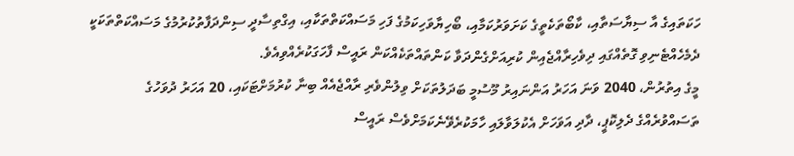ހަކަތައިގެ އާ ސިޔާސަތާއި، ކާބޯތަކެތީގެ ކަށަވަރުކަމާއި، ބޯހިޔާވަހިކަމުގެ ފަހި މަސައްކަތްތަކާއި، އިގްތިސާދީ ސިންދަފާތުކުރުމުގެ މަސައްކަތްތަކަކީ ދެމެހެއްޓެނިވި ގޮތެއްގައި ދިވެހިރާއްޖެއިން ކުރިއަށްގެންދަވާ ކަންތައްތަކެއްކަން ރައީސް ފާހަގަކުރެއްވިއެވެ.
މީގެ އިތުރުން، 2040 ވަނަ އަހަރު އަންނައިރު މޫސުމީ ބަދަލުތަކަށް ވިލުންވެރި ރާއްޖެއެއް ބިނާ ކުރުމަށްޓަކައި، 20 އަހަރު ދުވަހުގެ ތަސައްވުރެއްގެ ދެލިކޮޕީ، ދާދި އަވަހަށް އެކުލަވާލައި ހާމަކުރެވޭނެކަމަށްވެސް ރައީސް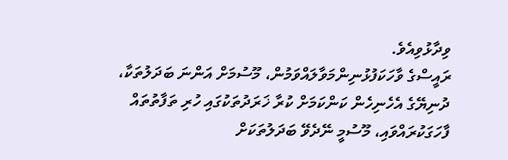ވިދާޅުވިއެވެ.
ރައީސްގެ ވާހަކަފުޅުނިންމަވާލައްވަމުން، މޫސުމަށް އަންނަ ބަދަލުތަކާ، ދުނިޔޭގެ އެހެނިހެން ކަންކަމަށް ކުރާ ޚަރަދުތަކުގައި ހުރި ތަފާތުތައް ފާހަގަކުރައްވައި، މޫސުމީ ނޭދެވޭ ބަދަލުތަކަށް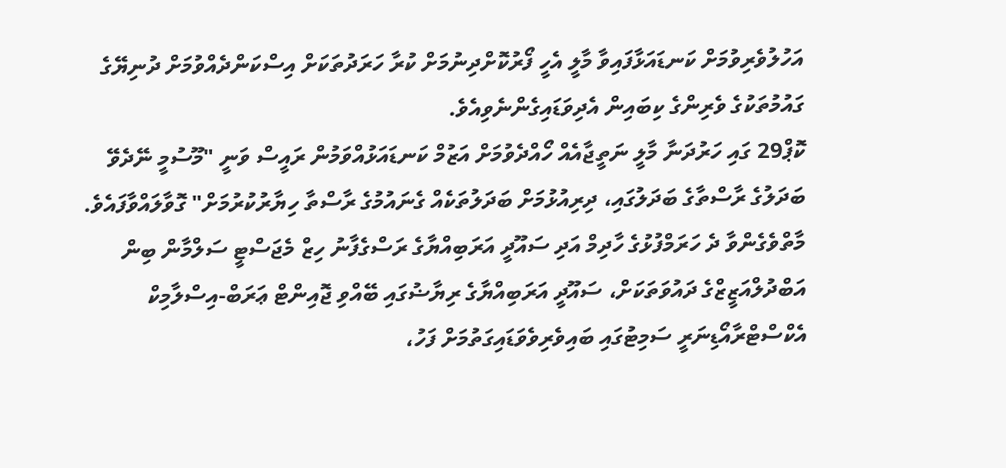އަހުލުވެރިވުމަށް ކަނޑައަޅާފައިވާ މާލީ އެހީ ފޯރުކޮށްދިނުމަށް ކުރާ ހަރަދުތަކަށް އިސްކަންދެއްވުމަށް ދުނިޔޭގެ ގައުމުތަކުގެ ވެރިންގެ ކިބައިން އެދިވަޑައިގެންނެވިއެވެ.
ކޮޕް29 ގައި ހަރުދަނާ މާލީ ނަތީޖާއެއް ހޯއްދެވުމަށް އަޒުމް ކަނޑައަޅުއްވަމުން ރައީސް ވަނީ "މޫސުމީ ނޭދެވޭ ބަދަލުގެ ރާސްތާގެ ބަދަލުގައި، ދިރިއުޅުމަށް ބަދަލުތަކެއް ގެނައުމުގެ ރާސްތާ ހިޔާރުކުރުމަށް" ގޮވާލައްވާފައެވެ. މާތްވެގެންވާ ދެ ހަރަމްފުޅުގެ ހާދިމް އަދި ސައޫދީ އަރަބިއްޔާގެ ރަސްގެފާނު ހިޒް މެޖަސްޓީ ސަލްމާން ބިން އަބްދުލްއަޒީޒްގެ ދައުވަތަކަށް، ސައޫދީ އަރަބިއްޔާގެ ރިޔާޟުގައި ބޭއްވި ޖޮއިންޓް ޢަރަބް-އިސްލާމިކް އެކްސްޓްރާއޯޑިނަރީ ސަމިޓުގައި ބައިވެރިވެވަޑައިގަތުމަށް ފަހު،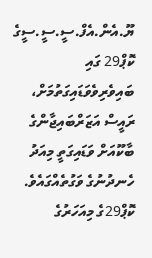ޔޫ.އެން.އެފް.ސީ.ސީ.ސީގެ ކޮޕް29 ގައި ބައިވެރިވެވަޑައިގަތުމަށް، ރައީސް އަޒަރްބައިޖާންގެ ބާކޫއަށް ވަޑައިގަތީ މިއަދު ހެނދުނުގެ ވަގުތެއްގައެވެ.
ކޮޕް29ގެ މިއަހަރުގެ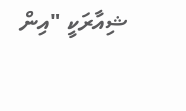ޝިއާރަކީ "އިން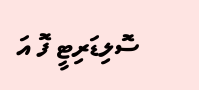ސޮލިޑަރިޓީ ފޮ އަ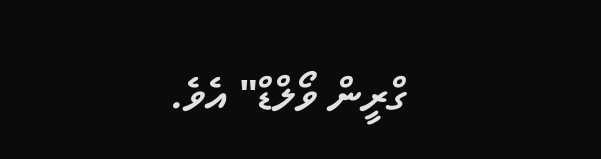ގްރީން ވޯލްޑް" އެވެ.